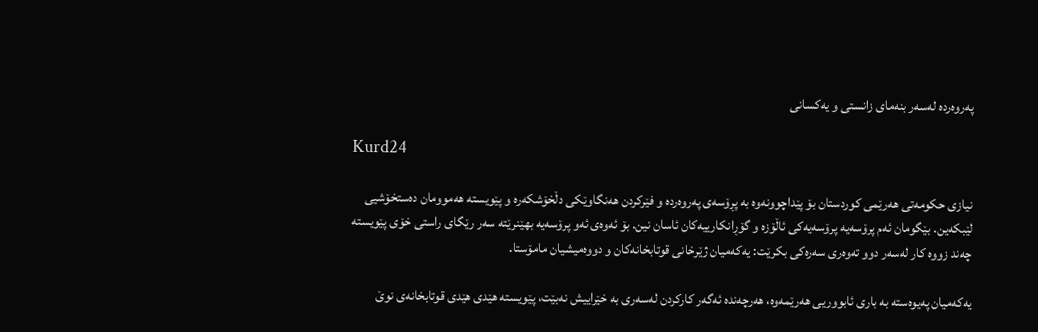پەروەردە لەسەر بنەمای زانستی و یەکسانی

Kurd24

نیازی حکومەتی هەرێمی کوردستان بۆ پێداچوونەوە بە پڕۆسەی پەروەردە و فێرکردن هەنگاوێکی دڵخۆشکەرە و پێویستە هەموومان دەستخۆشیی لێبکەین. بێگومان ئەم پرۆسەیە پرۆسەیەکی ئاڵۆزە و گۆڕانکارییەکان ئاسان نین. بۆ ئەوەی ئەو پرۆسەیە بھێنرێتە سەر رێگای راستی خۆی پێویستە چەند زووە كار لەسەر دوو تەوەری سەرەکی بكرێت: یەکەمیان ژێرخانی قوتابخانەکان و دووەمیشیان مامۆستا.

یەکەمیان پەیوەستە بە باری ئابووریی هەرێمەوە، هەرچەندە ئەگەر كاركردن لەسەری بە خێراییش نەبێت، پێویستە هێدی ھێدی قوتابخانەی نوێ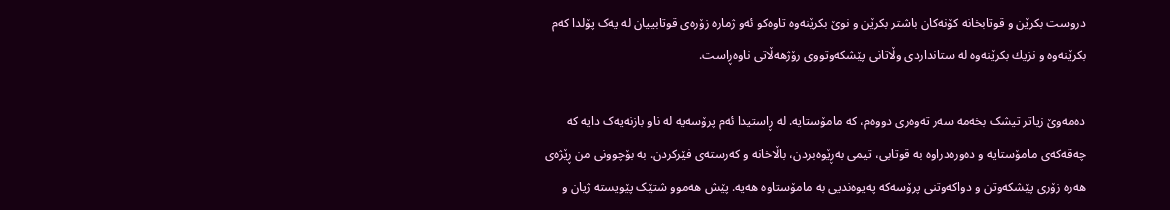دروست بکرێن و قوتابخانە کۆنەکان باشتر بکرێن و نوێ بكرێنەوە تاوەکو ئەو ژمارە زۆرەی قوتابییان لە یەک پۆلدا کەم بکرێنەوە و نزیك بكرێنەوە لە ستانداردی وڵاتانی پێشکەوتووی رۆژهەڵاتی ناوەڕاست.

دەمەوێ زیاتر تیشک بخەمە سەر تەوەری دووەم، کە مامۆستایە. لە ڕاستیدا ئەم پرۆسەیە لە ناو بازنەیەک دایە كە چەقەكەی مامۆستایە و دەورەدراوە بە قوتابی، تیمی بەڕێوەبردن، باڵاخانە و کەرستەی فێرکردن. بە بۆچوونی من ڕێژەی هەرە زۆری پێشکەوتن و دواكەوتنی پرۆسەکە پەیوەندیی بە مامۆستاوە هەیە. پێش هەموو شتێک پێویستە ژیان و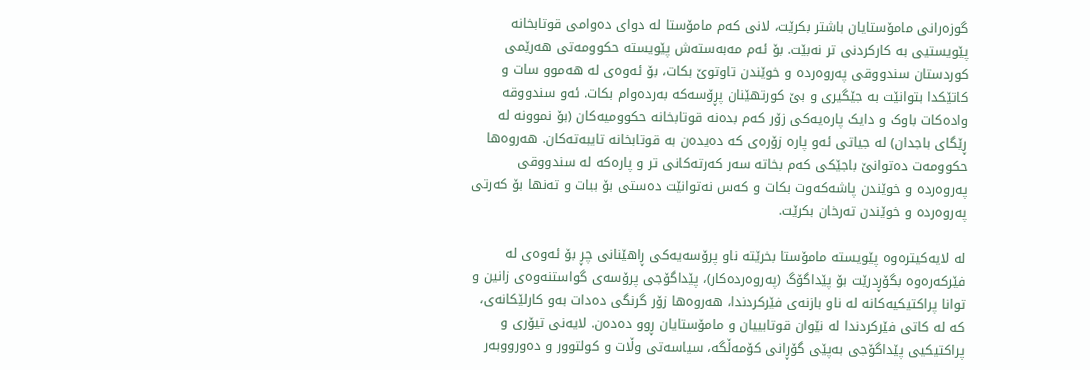گوزەرانی مامۆستایان باشتر بکرێت، لانی کەم مامۆستا لە دوای دەوامی قوتابخانە پێویستیی بە کارکردنی تر نەبێت. بۆ ئەم مەبەستەش پێویستە حکوومەتی هەرێمی کوردستان سندووقی پەروەردە و خوێندن تاوتوێ بکات، بۆ ئەوەی لە هەموو سات و کاتێکدا بتوانێت بە جێگیری و بێ کورتهێنان پڕۆسەکە بەردەوام بکات. ئەو سندووقە وادەکات باوک و دایک پارەیەکی زۆر کەم بدەنە قوتابخانە حکوومیەکان (بۆ نموونە لە ڕێگای باجدان) لە جیاتی ئەو پارە زۆرەی کە دەیدەن بە قوتابخانە تایبەتەکان. ھەروەھا حکوومەت دەتوانێ باجێکی کەم بخاتە سەر کەرتەكانی تر و پارەکە لە سندووقی پەروەردە و خوێندن پاشەكەوت بكات و کەس نەتوانێت دەستی بۆ ببات و تەنها بۆ کەرتی پەروەردە و خوێندن تەرخان بكرێت.

لە لایەکیترەوە پێویستە مامۆستا بخرێتە ناو پرۆسەیەکی ڕاهێنانی چڕ بۆ ئەوەی لە فێرکەرەوە بگۆڕدرێت بۆ پێداگۆگ (پەروەردەکار)، پێداگۆجی پرۆسەی گواستنەوەی زانین و توانا پراکتیکیەکانە لە ناو بازنەی فێرکردندا، هەروەها زۆر گرنگی دەدات بەو کارلێکانەی، کە لە کاتی فێرکردندا لە نێوان قوتابییان و مامۆستایان ڕوو دەدەن. لایەنی تیۆری و پراكتیكیی پێداگۆجی بەپێی گۆڕانی كۆمەڵگە، سیاسەتی وڵات و كولتوور و دەورووبەر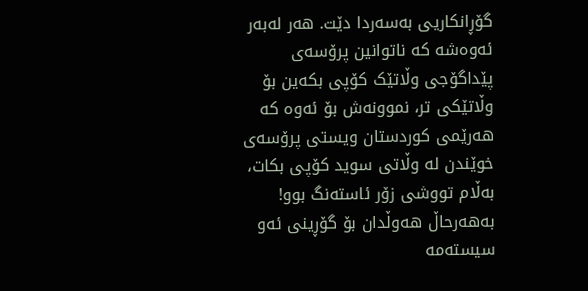گۆڕانكاریی بەسەردا دێت. هەر لەبەر ئەوەشە کە ناتوانین پرۆسەی پێداگۆجی وڵاتێک کۆپی بکەین بۆ وڵاتێکی تر، نموونەش بۆ ئەوە کە هەرێمی کوردستان ویستی پرۆسەی خوێندن لە وڵاتی سوید کۆپی بکات، بەڵام تووشی زۆر ئاستەنگ بوو! بەهەرحاڵ هەوڵدان بۆ گۆڕینی ئەو سیستەمە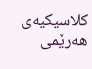کلاسیکیەی هەرێمی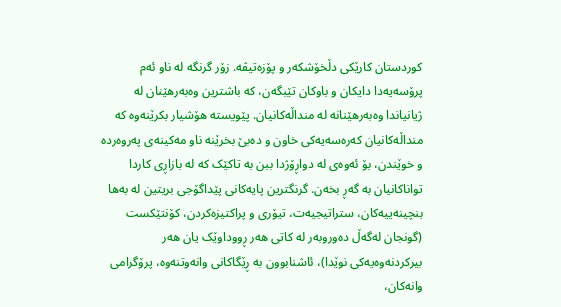کوردستان کارێکی دڵخۆشکەر و پۆزەتیڤە. زۆر گرنگە لە ناو ئەم پرۆسەیەدا دایکان و باوکان تێبگەن، کە باشترین وەبەرهێنان لە ژیانیاندا وەبەرهێنانە لە منداڵەکانیان. پێویستە هۆشیار بکرێنەوە کە منداڵەکانیان کەرەسەیەکی خاون و دەبێ بخرێنە ناو مەکینەی پەروەردە و خوێندن، بۆ ئەوەی لە دواڕۆژدا ببن بە تاکێک کە لە بازاڕی کاردا تواناکانیان بە گەڕ بخەن. گرنگترین پایەکانی پێداگۆجی بریتین لە بەھا بنچینەییەكان، ستراتیجیەت، تیۆری و پراکتیزەکردن، کۆنتێکست (گونجان لەگەڵ دەوروبەر لە کاتی هەر ڕووداوێک یان هەر بیرکردنەوەیەکی نوێدا)، ئاشنابوون بە ڕێگاکانی وانەوتنەوە، پرۆگرامی وانەکان،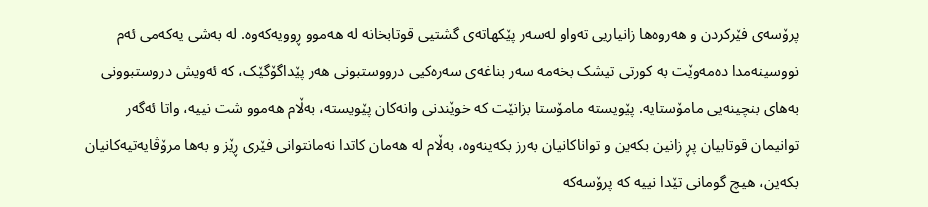پرۆسەی فێرکردن و هەروەها زانیاریی تەواو لەسەر پێکهاتەی گشتیی قوتابخانە لە هەموو ڕوویەکەوە. لە بەشی یەکەمی ئەم نووسینەمدا دەمەوێت بە کورتی تیشک بخەمە سەر بناغەی سەرەکیی درووستبونی هەر پێداگۆگێک، کە ئەویش دروستبوونی بەھای بنچینەیی مامۆستایە. پێویستە مامۆستا بزانێت کە خوێندنی وانەکان پێویستە، بەڵام ھەموو شت نییە، واتا ئەگەر توانیمان قوتابیان پڕ زانین بکەین و تواناکانیان بەرز بکەینەوە، بەڵام لە هەمان کاتدا نەمانتوانی فێری ڕێز و بەها مرۆڤایەتیەکانیان بکەین، هیچ گومانی تێدا نییە کە پرۆسەکە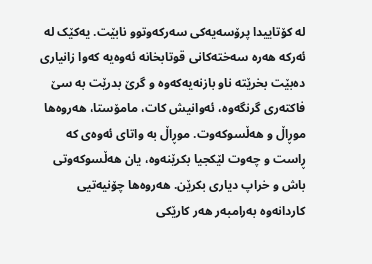لە کۆتاییدا پرۆسەیەکی سەركەوتوو نابێت. یەکێک لە ئەرکە هەرە سەختەكانی قوتابخانە ئەوەیە کەوا زانیاری دەبێت بخرێتە ناو بازنەیەکەوە و گرێ بدرێت بە سێ فاکتەری گرنگەوە، ئەوانیش کات، مامۆستا، هەروەها موڕاڵ و هەڵسوکەوت. موڕاڵ بە واتای ئەوەی کە ڕاست و چەوت لێکجیا بکرێنەوە، یان هەڵسوکەوتی باش و خراپ دیاری بکرێن. هەروەها چۆنیەتیی کاردانەوە بەرامبەر هەر کارێکی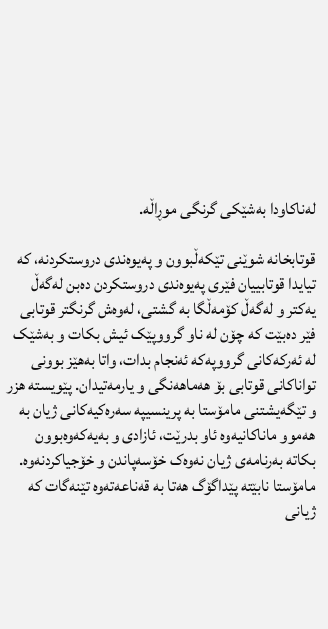لەناکاودا بەشێکی گرنگی موڕاڵە.

قوتابخانە شوێنی تێکەڵبوون و پەیوەندی دروستکردنە، کە تیایدا قوتابییان فێری پەیوەندی دروستکردن دەبن لەگەڵ یەکتر و لەگەڵ کۆمەڵگا بە گشتی، لەوەش گرنگتر قوتابی فێر دەبێت کە چۆن لە ناو گرووپێک ئیش بکات و بەشێک لە ئەرکەکانی گرووپەکە ئەنجام بدات، واتا بەهێز بوونی تواناکانی قوتابی بۆ هەماهەنگی و یارمەتیدان. پێویستە ھزر و تێگەیشتنی مامۆستا بە پرینسیپە سەرەکیەکانی ژیان بە هەموو ماناکانیەوە ئاو بدرێت، ئازادی و بەیەکەوەبوون بكاتە بەرنامەی ژیان نەوەک خۆسەپاندن و خۆجیاکردنەوە. مامۆستا نابێتە پێداگۆگ هەتا بە قەناعەتەوە تێنەگات کە ژیانی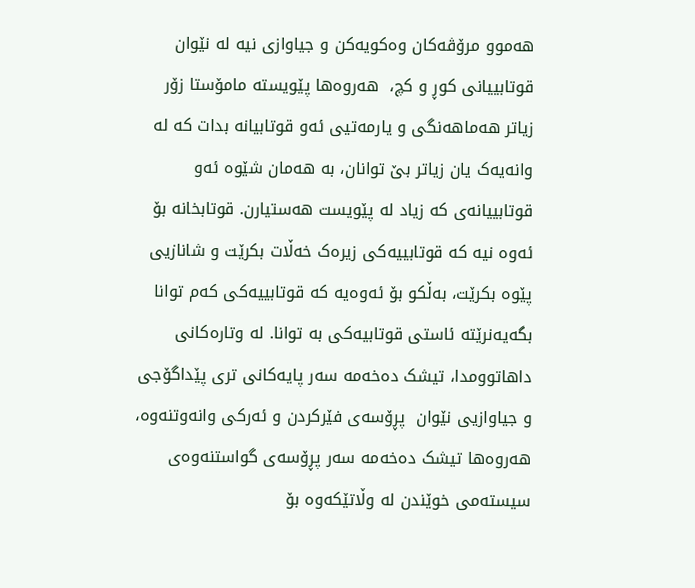هەموو مرۆڤەکان وەکویەکن و جیاوازی نیە لە نێوان قوتابییانی کوڕ و کچ،  هەروەها پێویستە مامۆستا زۆر زیاتر هەماهەنگی و یارمەتیی ئەو قوتابیانە بدات کە لە وانەیەک یان زیاتر بێ توانان، بە هەمان شێوە ئەو قوتابییانەی کە زیاد لە پێویست هەستیارن. قوتابخانە بۆ ئەوە نیە کە قوتابییەکی زیرەک خەڵات بكرێت و شانازیی پێوە بکرێت، بەڵکو بۆ ئەوەیە کە قوتابییەکی کەم توانا بگەیەنرێتە ئاستی قوتابیەکی بە توانا. لە وتارەکانی داهاتوومدا، تیشک دەخەمە سەر پایەکانی تری پێداگۆجی و جیاوازیی نێوان  پڕۆسەی فێرکردن و ئەرکی وانەوتنەوە، هەروەها تیشک دەخەمە سەر پڕۆسەی گواستنەوەی سیستەمی خوێندن لە وڵاتێکەوە بۆ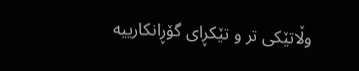وڵاتێکی تر و تێکڕای گۆڕانکارییە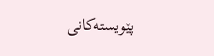پێویستەکانی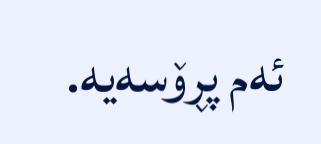ئەم پڕۆسەیە.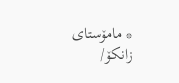* مامۆستای زانکۆ/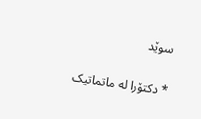سوێد

* دکتۆرا لە ماتماتیک